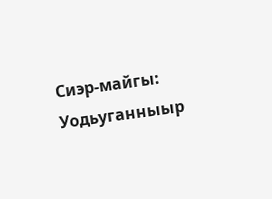Сиэр-майгы: Уодьуганныыр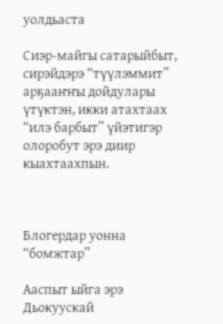уолдьаста

Сиэр-майгы сатарыйбыт, сирэйдэрэ “түүлэммит” арҕааҥҥы дойдулары үтүктэн, икки атахтаах “илэ барбыт” үйэтигэр олоробут эрэ диир кыахтаахпын.



Блогердар уонна “бомжтар”

Ааспыт ыйга эрэ Дьокуускай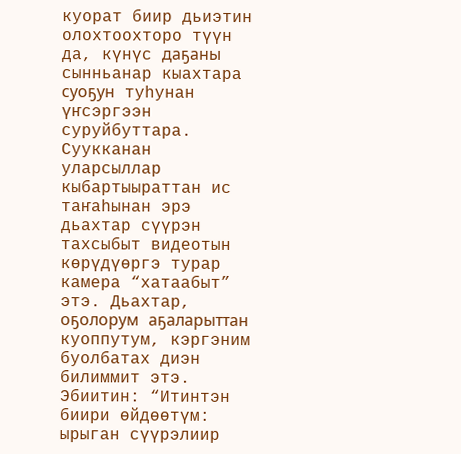куорат биир дьиэтин олохтоохторо түүн да, күнүс даҕаны сынньанар кыахтара суоҕун туһунан үҥсэргээн суруйбуттара. Суукканан уларсыллар кыбартыыраттан ис таҥаһынан эрэ дьахтар сүүрэн тахсыбыт видеотын көрүдүөргэ турар камера “хатаабыт” этэ. Дьахтар, оҕолорум аҕаларыттан куоппутум, кэргэним буолбатах диэн билиммит этэ. Эбиитин: “Итинтэн биири өйдөөтүм: ырыган сүүрэлиир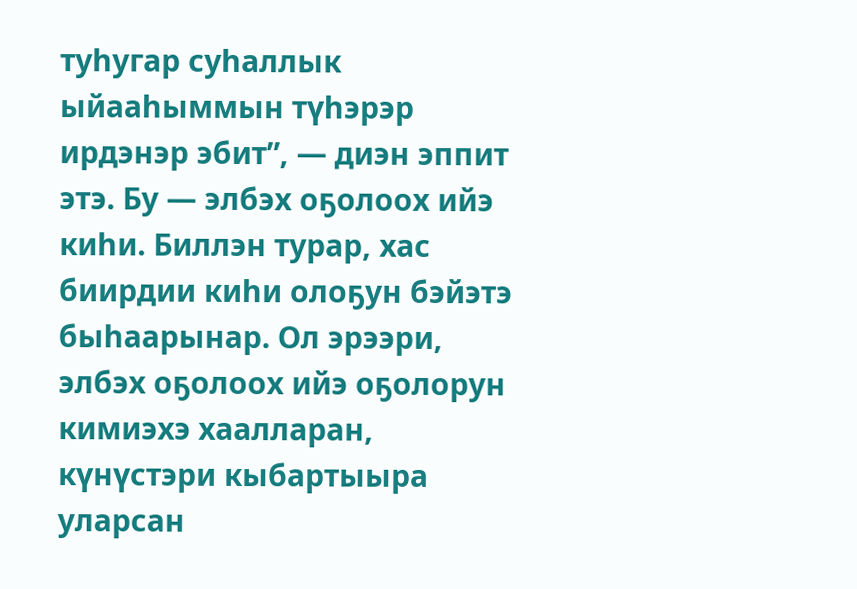туһугар суһаллык ыйааһыммын түһэрэр ирдэнэр эбит”, — диэн эппит этэ. Бу — элбэх оҕолоох ийэ киһи. Биллэн турар, хас биирдии киһи олоҕун бэйэтэ быһаарынар. Ол эрээри, элбэх оҕолоох ийэ оҕолорун кимиэхэ хаалларан, күнүстэри кыбартыыра уларсан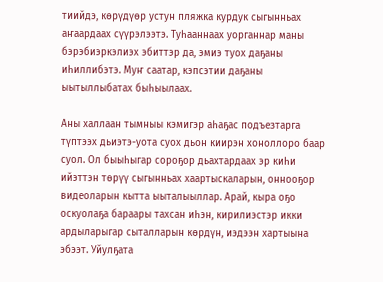тиийдэ, көрүдүөр устун пляжка курдук сыгынньах аҥаардаах сүүрэлээтэ. Туһааннаах уорганнар маны бэрэбиэркэлиэх эбиттэр да, эмиэ туох даҕаны иһиллибэтэ. Муҥ саатар, кэпсэтии даҕаны ыытыллыбатах быһыылаах.

Аны халлаан тымныы кэмигэр аһаҕас подъезтарга түптээх дьиэтэ-уота суох дьон киирэн хоноллоро баар суол. Ол быыһыгар сороҕор дьахтардаах эр киһи ийэттэн төрүү сыгынньах хаартыскаларын, оннооҕор видеоларын кытта ыыталыыллар. Арай, кыра оҕо оскуолаҕа бараары тахсан иһэн, кирилиэстэр икки ардыларыгар сыталларын көрдүн, иэдээн хартыына эбээт. Уйулҕата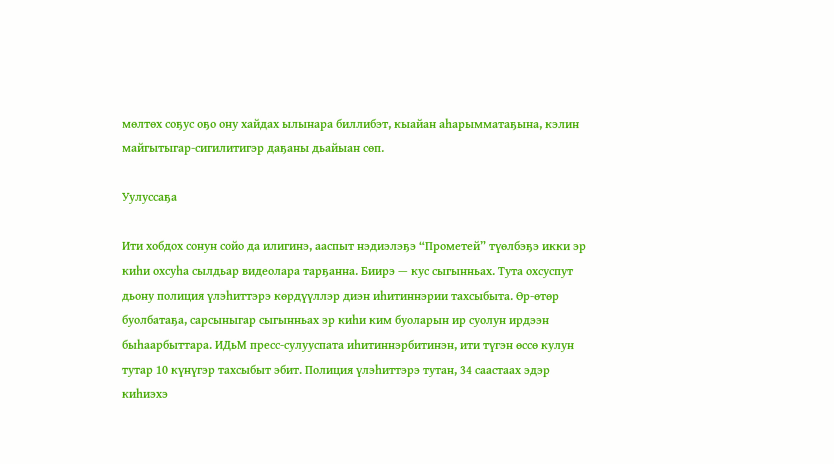мөлтөх соҕус оҕо ону хайдах ылынара биллибэт, кыайан аһарымматаҕына, кэлин майгытыгар-сигилитигэр даҕаны дьайыан сөп.

Уулуссаҕа

Ити хобдох сонун сойо да илигинэ, ааспыт нэдиэлэҕэ “Прометей” түөлбэҕэ икки эр киһи охсуһа сылдьар видеолара тарҕанна. Биирэ — кус сыгынньах. Тута охсуспут дьону полиция үлэһиттэрэ көрдүүллэр диэн иһитиннэрии тахсыбыта. Өр-өтөр буолбатаҕа, сарсыныгар сыгынньах эр киһи ким буоларын ир суолун ирдээн быһаарбыттара. ИДьМ пресс-сулууспата иһитиннэрбитинэн, ити түгэн өссө кулун тутар 10 күнүгэр тахсыбыт эбит. Полиция үлэһиттэрэ тутан, 34 саастаах эдэр киһиэхэ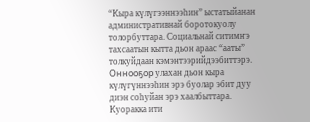“Кыра күлүгээннээһин” ыстатыйанан административнай боротокуолу толорбуттара. Социальнай ситимҥэ тахсаатын кытта дьон араас “ааты” толкуйдаан кэмэнтээрийдээбиттэрэ. Оннооҕор улахан дьон кыра күлүгүннээһин эрэ буолар эбит дуу диэн соһуйан эрэ хаалбыттара. Куоракка ити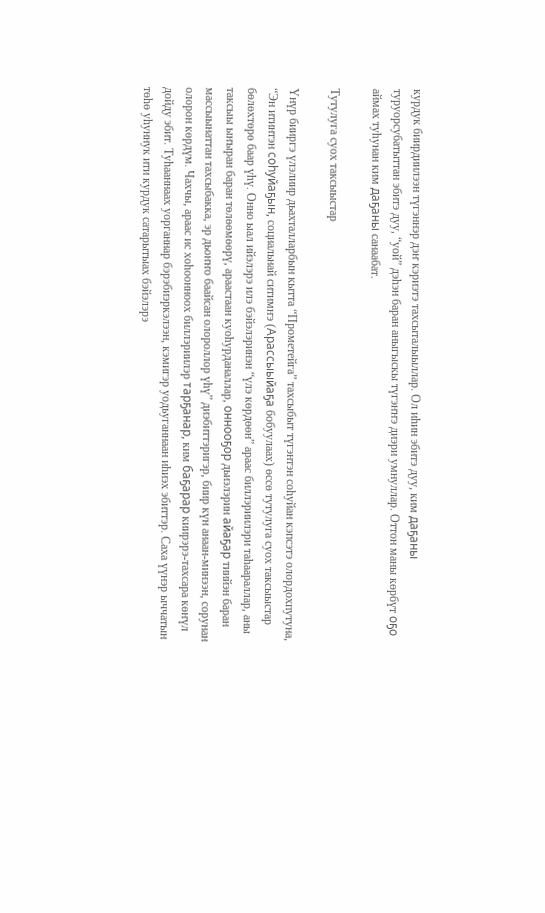курдук биирдиилээн түгэннэр дэҥ кэриэтэ тахсыталыыллар. Ол иһин эбитэ дуу, ким даҕаны туруорсубатыттан эбитэ дуу, “уой” дэһэн баран аныгыскы түгэҥҥэ диэри умнуллар. Оттон маны көрбүт оҕо аймах туһунан ким даҕаны санаабат.

Тутулуга суох таксыыстар

Үнүр бииргэ үлэлиир дьахталларбын кытта “Прометейга” тахсыбыт түгэнтэн соһуйан кэпсэтэ олордохпутуна, “Эн итинтэн соһуйаҕын, социальнай ситимҥэ (Арассыыйаҕа бобуулаах) өссө тутулуга суох таксыыстар бөлөхтөрө баар үһү. Онно ыал ийэлэрэ илэ бэйэлэринэн “үлэ көрдөөн” араас биллэриилэри таһаараллар, аны таксыы ыҥыран баран төлөөмөөрү, араастаан куоһурданаллар, оннооҕор дьиэлэрин айаҕар тиийэн баран массыынаттан тахсыбакка, эр дьоҥҥо баайсан олороллор үһү” диэбиттэригэр, биир күн анаан-минээн, сорунан олорон көрдүм. Чахчы, араас ис хоһоонноох биллэриилэр тарҕанар, ким баҕарар киирэрэ-тахсара көҥүл дойду эбит. Туһааннаах уорганнар бэрэбиэркэлээн, кэмигэр уодьуганнаан иһиэх эбиттэр. Саха үүнэр ыччатын төһө уһуннук ити курдук сатарытыах бэйэлэрэ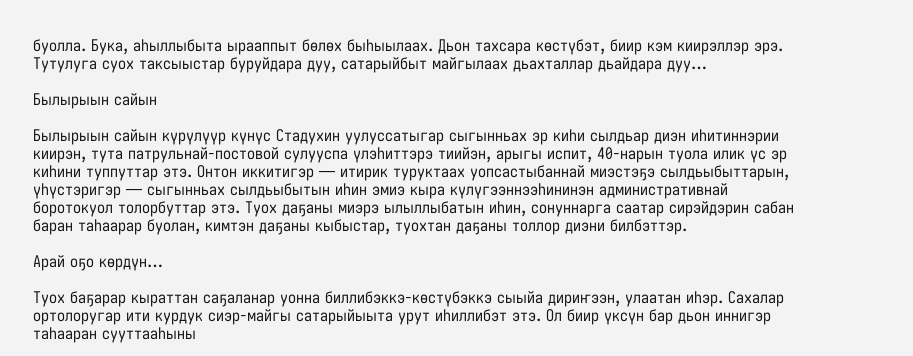буолла. Бука, аһыллыбыта ырааппыт бөлөх быһыылаах. Дьон тахсара көстүбэт, биир кэм киирэллэр эрэ. Тутулуга суох таксыыстар буруйдара дуу, сатарыйбыт майгылаах дьахталлар дьайдара дуу…

Былырыын сайын

Былырыын сайын күрүлүүр күнүс Стадухин уулуссатыгар сыгынньах эр киһи сылдьар диэн иһитиннэрии киирэн, тута патрульнай-постовой сулууспа үлэһиттэрэ тиийэн, арыгы испит, 40‑нарын туола илик үс эр киһини туппуттар этэ. Онтон иккитигэр — итирик туруктаах уопсастыбаннай миэстэҕэ сылдьыбыттарын, үһүстэригэр — сыгынньах сылдьыбытын иһин эмиэ кыра күлүгээннээһининэн административнай боротокуол толорбуттар этэ. Туох даҕаны миэрэ ылыллыбатын иһин, сонуннарга саатар сирэйдэрин сабан баран таһаарар буолан, кимтэн даҕаны кыбыстар, туохтан даҕаны толлор диэни билбэттэр.

Арай оҕо көрдүн…

Туох баҕарар кыраттан саҕаланар уонна биллибэккэ-көстүбэккэ сыыйа дириҥээн, улаатан иһэр. Сахалар ортолоругар ити курдук сиэр-майгы сатарыйыыта урут иһиллибэт этэ. Ол биир үксүн бар дьон иннигэр таһааран сууттааһыны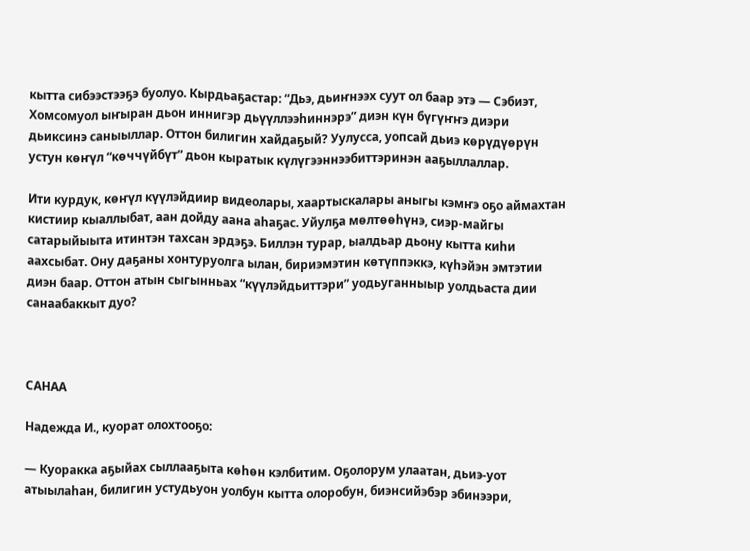кытта сибээстээҕэ буолуо. Кырдьаҕастар: “Дьэ, дьиҥнээх суут ол баар этэ — Сэбиэт, Хомсомуол ыҥыран дьон иннигэр дьүүллээһиннэрэ” диэн күн бүгүҥҥэ диэри дьиксинэ саныыллар. Оттон билигин хайдаҕый? Уулусса, уопсай дьиэ көрүдүөрүн устун көҥүл “көччүйбүт” дьон кыратык күлүгээннээбиттэринэн ааҕыллаллар.

Ити курдук, көҥүл күүлэйдиир видеолары, хаартыскалары аныгы кэмҥэ оҕо аймахтан кистиир кыаллыбат, аан дойду аана аһаҕас. Уйулҕа мөлтөөһүнэ, сиэр-майгы сатарыйыыта итинтэн тахсан эрдэҕэ. Биллэн турар, ыалдьар дьону кытта киһи аахсыбат. Ону даҕаны хонтуруолга ылан, бириэмэтин көтүппэккэ, күһэйэн эмтэтии диэн баар. Оттон атын сыгынньах “күүлэйдьиттэри” уодьуганныыр уолдьаста дии санаабаккыт дуо?



САНАА

Надежда И., куорат олохтооҕо:

— Куоракка аҕыйах сыллааҕыта көһөн кэлбитим. Оҕолорум улаатан, дьиэ-уот атыылаһан, билигин устудьуон уолбун кытта олоробун, биэнсийэбэр эбинээри,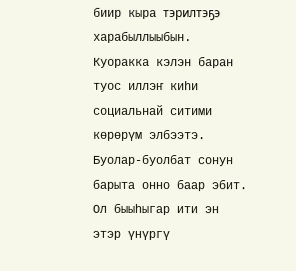биир кыра тэрилтэҕэ харабыллыыбын. Куоракка кэлэн баран туос иллэҥ киһи социальнай ситими көрөрүм элбээтэ. Буолар-буолбат сонун барыта онно баар эбит. Ол быыһыгар ити эн этэр үнүргү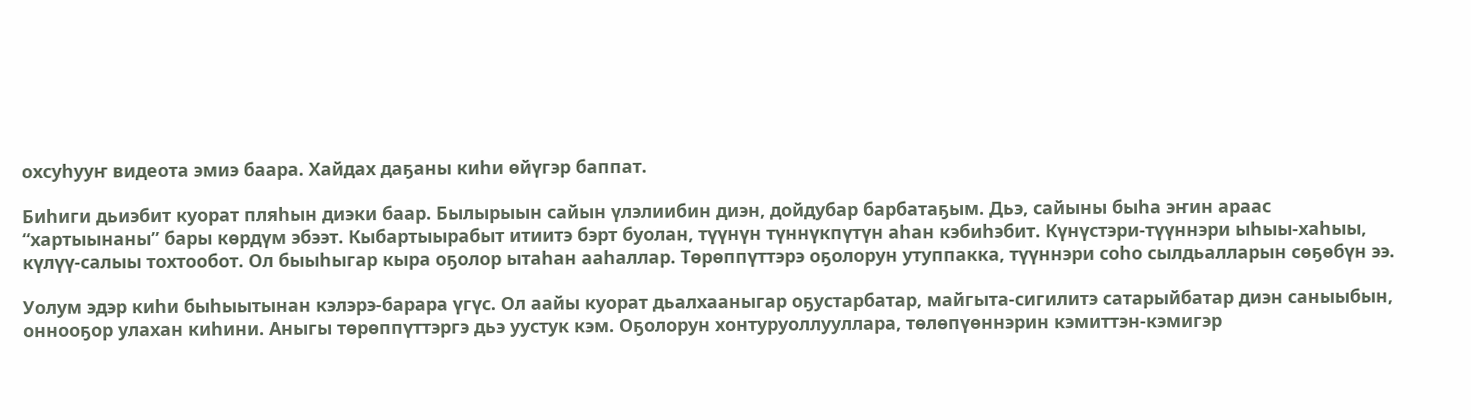охсуһууҥ видеота эмиэ баара. Хайдах даҕаны киһи өйүгэр баппат.

Биһиги дьиэбит куорат пляһын диэки баар. Былырыын сайын үлэлиибин диэн, дойдубар барбатаҕым. Дьэ, сайыны быһа эҥин араас “хартыынаны” бары көрдүм эбээт. Кыбартыырабыт итиитэ бэрт буолан, түүнүн түннүкпүтүн аһан кэбиһэбит. Күнүстэри-түүннэри ыһыы-хаһыы, күлүү-салыы тохтообот. Ол быыһыгар кыра оҕолор ытаһан ааһаллар. Төрөппүттэрэ оҕолорун утуппакка, түүннэри соһо сылдьалларын сөҕөбүн ээ.

Уолум эдэр киһи быһыытынан кэлэрэ-барара үгүс. Ол аайы куорат дьалхааныгар оҕустарбатар, майгыта-сигилитэ сатарыйбатар диэн саныыбын, оннооҕор улахан киһини. Аныгы төрөппүттэргэ дьэ уустук кэм. Оҕолорун хонтуруоллууллара, төлөпүөннэрин кэмиттэн-кэмигэр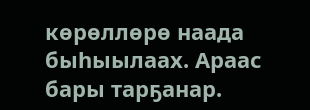көрөллөрө наада быһыылаах. Араас бары тарҕанар.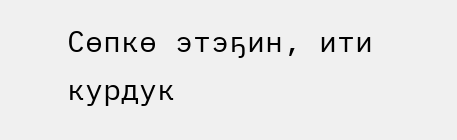Сөпкө этэҕин, ити курдук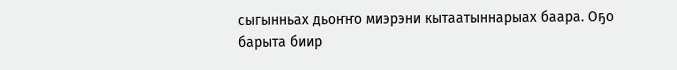сыгынньах дьоҥҥо миэрэни кытаатыннарыах баара. Оҕо барыта биир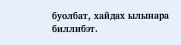буолбат, хайдах ылынара биллибэт.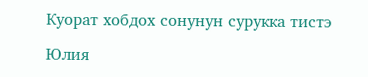Куорат хобдох сонунун сурукка тистэ

Юлия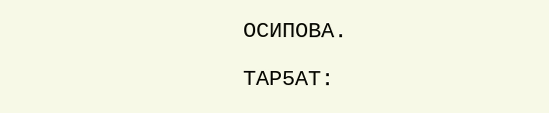ОСИПОВА.

ТАР5АТ: